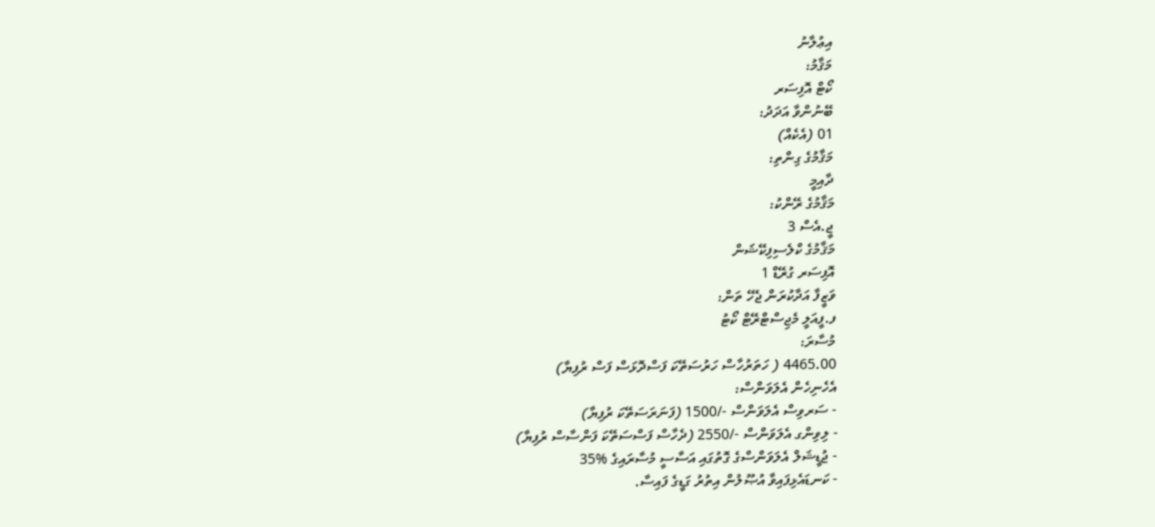އިޢުލާނު
މަޤާމު:
ކޯޓް އޮފިސަރ
ބޭނުންވާ އަދަދު:
01 (އެކެއް)
މަޤާމުގެ ގިންތި:
ދާއިމީ
މަޤާމުގެ ރޭންކު:
ޖީ.އެސް 3
މަޤާމުގެ ކްލެސިފިކޭޝަން
އޮފިސަރ ގުރޭޑް 1
ވަޒީފާ އަދާކުރަން ޖެހޭ ތަން:
ފ.ފީއަލީ މެޖިސްޓްރޭޓް ކޯޓު
މުސާރަ:
4465.00 ( ހަތަރުހާސް ހަރުސަތޭކަ ފަސްދޮޅަސް ފަސް ރުފިޔާ)
އެހެނިހެން އެލަވަންސް:
- ސަރވިސް އެލަވަންސް -/1500 (ފަނަރަސަތޭކަ ރުފިޔާ)
- ލިވިންގ އެލަވަންސް -/2550 (ދެހާސް ފަސްސަތޭކަ ފަންސާސް ރުފިޔާ)
- ޖުޑީޝަލް އެލަވަންސްގެ ގޮތުގައި އަސާސީ މުސާރައިގެ %35
- ކަނޑައެޅިފައިވާ އުޞޫލުން އިތުރު ގަޑީގެ ފައިސާ.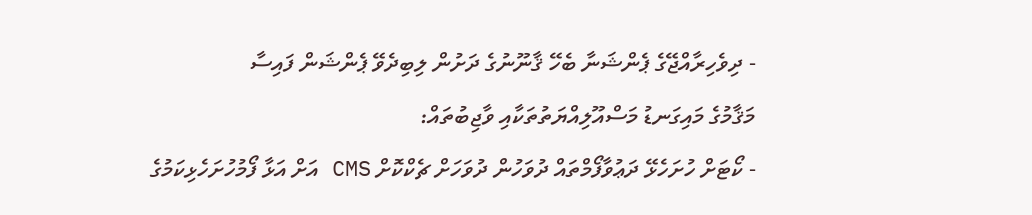- ދިވެހިރާއްޖޭގެ ޕެންޝަނާ ބެހޭ ޤާނޫނުގެ ދަށުން ލިބިދެވޭ ޕެންޝަން ފައިސާ
މަޤާމުގެ މައިގަނޑު މަސްއޫލިއްޔަތުތަކާއި ވާޖިބުތައް:
- ކޯޓަށް ހުށަހެޅޭ ދަޢުވާފޯމްތައް ދުވަހުން ދުވަހަށް ޗެކްކޮށް CMS އަށް އަޅާ ފޯމުހުށަހެޅިކަމުގެ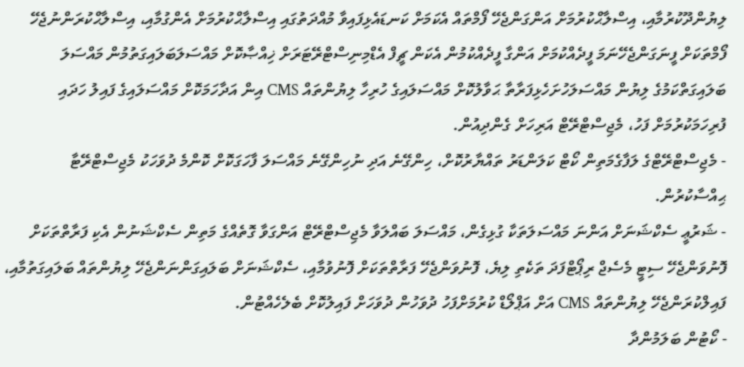ލިޔުންދޫކުރުމާއި، އިސްލާޙްކުރުމަށް އަންގަންޖެހޭ ފޯމްތައް އެކަމަށް ކަނޑައެޅިފައިވާ މުއްދަތުގައި އިސްލާޙްކުރުމަށް އެންގުމާއި، އިސްލާޙްކުރަންނުޖެހޭ ފޯމްތަކަށް ފީނަގަންޖެހޭނަމަ ފީދެއްކުމަށް އަންގާ ފީދެއްކުމުން އެކަން ޗީފް އެޑްމިނިސްޓްރޭޓަރަށް ޚިއްޞާކޮށް މައްސަލަބަލައިގަތުމުން މައްސަލަ ބަލައިގަތްކަމުގެ ލިޔުން މައްސަލަހުށަހެޅިފަރާތާ ޙަވާލުކޮށް މައްސަލައިގެ ހުރިހާ ލިޔުންތައް CMS އިން އަދާހަމަކޮށް މައްސަލައިގެ ފައިލު ހަދައި ފުރިހަމަކުރުމަށް ފަހު، މެޖިސްޓްރޭޓް އަރިހަށް ގެންދިއުން.
- މެޖިސްޓްރޭޓްގެ ލަފާގެމަތިން ކޯޓް ކަލަންޑަރު ތައްޔާރުކޮށް، ހިންގޭނެ އަދި ނުހިންގޭނެ މައްސަލަ ފާހަގަކޮށް ކޮންމެ ދުވަހަކު މެޖިސްޓްރޭޓާ ޙިއްސާކުރުން.
- ޝަރުޢީ ސެކްޝަނަށް އަންނަ މައްސަލަތަކާ ގުޅިގެން، މައްސަލަ ބައްލަވާ މެޖިސްޓްރޭޓް އަންގަވާ ގޮތެއްގެ މަތިން ސެކްޝަނުން އެކި ފަރާތްތަކަށް ފޮނުވަންޖެހޭ ސިޓީ މެސެޖް ރިޕޯޓްފަދަ ތަކެތި ލިޔެ، ފޮނުވަންޖެހޭ ފަރާތްތަކަށް ފޮނުވުމާއި، ސެކްޝަނަށް ބަލައިގަންނަންޖެހޭ ލިޔުންތައް ބަލައިގަތުމާއި، ފައިލްކުރަންޖެހޭ ލިޔުންތައް CMS އަށް އަޕްލޯޑް ކުރުމަށްފަހު ދުވަހުން ދުވަހަށް ފައިލުކޮށް ބެލެހެއްޓުން.
- ކޯޓުން ބަލަމުންދާ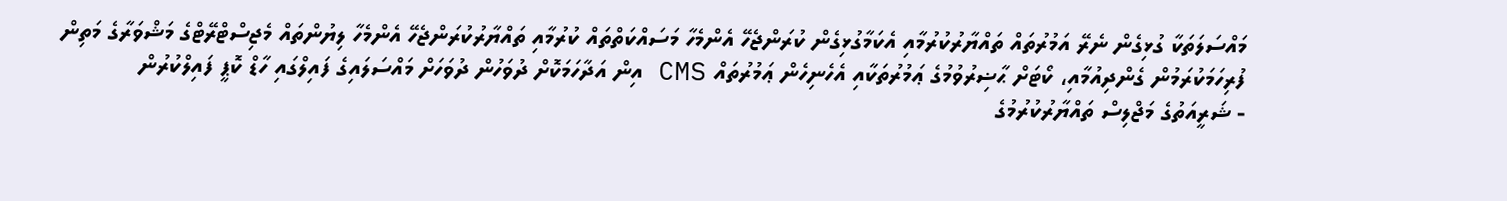މައްސަލަތަކާ ގުޅިގެން ނެރޭ އަމުރުތައް ތައްޔާރުކުރުމާއި އެކަމާގުޅިގެން ކުރަންޖެހޭ އެންމެހާ މަސައްކަތްތައް ކުރުމާއި ތައްޔާރުކުރަންޖެހޭ އެންމެހާ ލިޔުންތައް މެޖިސްޓްރޭޓްގެ މަޝްވަރާގެ މަތިން ފުރިހަމަކުރަމުން ގެންދިއުމާއި، ކޯޓަށް ޙާޟިރުވުމުގެ ޢަމުރުތަކާއި އެހެނިހެން ޢަމުރުތައް CMS އިން އަދާހަމަކޮށް ދުވަހުން ދުވަހަށް މައްސަލައިގެ ފައިލްގައި ހާޑް ކޮޕީ ފައިލްކުރުން
- ޝަރީއަތުގެ މަޖްލިސް ތައްޔާރުކުރުމުގެ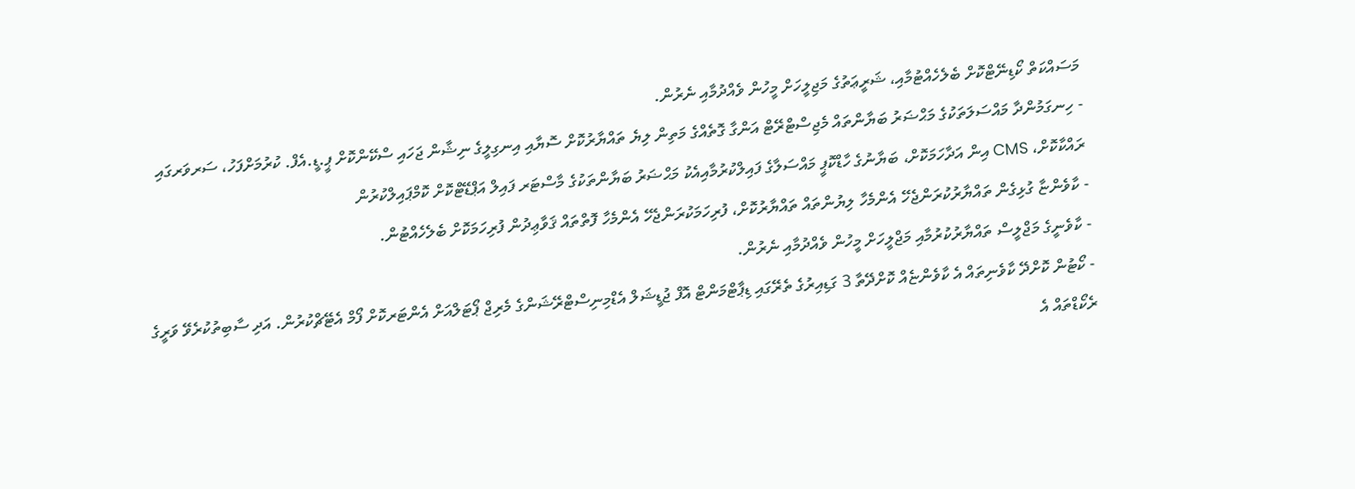މަސައްކަތް ކޯޑިނޭޓްކޮށް ބެލެހެއްޓުމާއި، ޝަރީޢަތުގެ މަޖިލީހަށް މީހުން ވެއްދުމާއި ނެރުން.
- ހިނގަމުންދާ މައްސަލަތަކުގެ މަޙްޟަރު ބަޔާންތައް މެޖިސްޓްރޭޓް އަންގާ ގޮތެއްގެ މަތިން ލިޔެ ތައްޔާރުކޮށް ސޮޔާއި އިނގިލީގެ ނިޝާން ޖަހައި ސްކޭންކޮށް ޕީ.ޑީ.އެފް. ކުރުމަށްފަހު، ސަރވަރގައި ރައްކާކޮށް، CMS އިން އަދާހަމަކޮށް، ބަޔާނުގެ ހާޑްކޮޕީ މައްސަލާގެ ފައިލްކުރުމާއިއެކު މަޙްޟަރު ބަޔާންތަކުގެ މާސްޓަރ ފައިލް އަޕްޑޭޓްކޮށް ކޮމްޕައިލްކުރުން
- ކާވެންޏާ ގުޅިގެން ތައްޔާރުކުރަންޖެހޭ އެންމެހާ ލިޔުންތައް ތައްޔާރުކޮށް، ފުރިހަމަކުރަންޖެހޭ އެންމެހާ ފޮތްތައް ޤަވާޢިދުން ފުރިހަމަކޮށް ބެލެހެއްޓުން.
- ކާވެނީގެ މަޖްލީސް ތައްޔާރުކުރުމާއި މަޖްލީހަށް މީހުން ވެއްދުމާއި ނެރުން.
- ކޯޓުން ކޮށްދޭ ކާވެނިތައް އެ ކާވެންޏެއް ކޮށްދޭތާ 3 ގަޑިއިރުގެ ތެރޭގައި ޑިޕާޓްމަންޓް އޮފް ޖުޑީޝަލް އެޑްމިނިސްޓްރޭޝަންގެ މެރިޖް ޕޯޓަލްއަށް އެންޓަރކޮށް ފޯމް އެޓޭޗްކުރުން. އަދި ސާބިތުކުރެވޭ ވަރީގެ ރެކޯޑްތައް އެ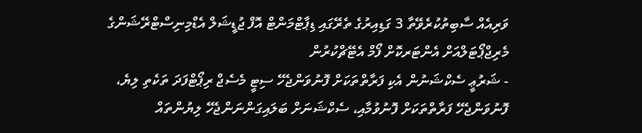ވަރިއެއް ސާބިތުކުރެވޭތާ 3 ގަޑިއިރުގެ ތެރޭގައި ޑިޕާޓްމަންޓް އޮފް ޖުޑީޝަލް އެޑްމިނިސްޓްރޭޝަންގެ މެރިޖްޕޯޓަލްއަށް އެންޓަރކޮށް ފޯމް އެޓޭޗްކުރުން
- ޝަރުޢީ ސެކްޝަނުން އެކި ފަރާތްތަކަށް ފޮނުވަންޖެހޭ ސިޓީ މެސެޖް ރިޕޯޓްފަދަ ތަކެތި ލިޔެ، ފޮނުވަންޖެހޭ ފަރާތްތަކަށް ފޮނުވުމާއި، ސެކްޝަނަށް ބަލައިގަންނަންޖެހޭ ލިޔުންތައް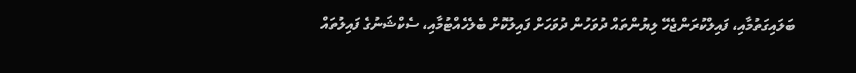ބަލައިގަތުމާއި، ފައިލްކުރަންޖެހޭ ލިޔުންތައް ދުވަހުން ދުވަހަށް ފައިލުކޮށް ބެލެހެއްޓުމާއި، ސެކްޝަނުގެ ފައިލުތައް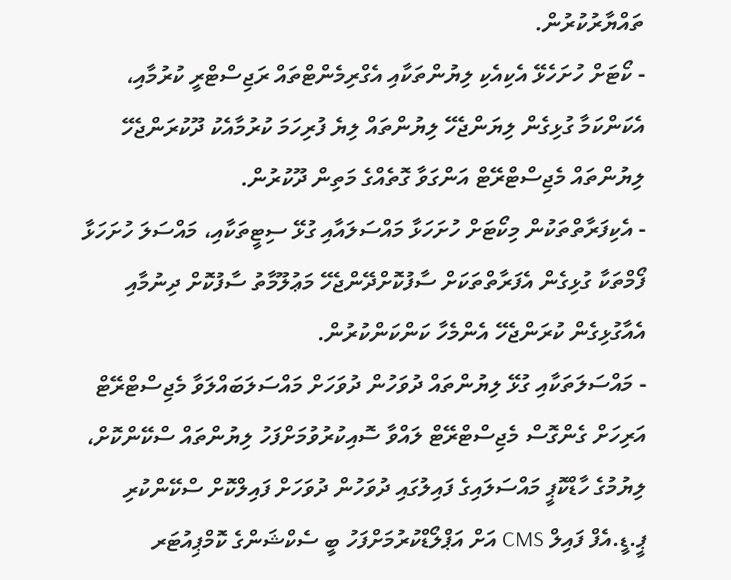ތައްޔާރުކުރުން.
- ކޯޓަށް ހުށަހެޅޭ އެކިއެކި ލިޔުންތަކާއި އެގްރިމެންޓްތައް ރަޖިސްޓްރީ ކުރުމާއި، އެކަންކަމާ ގުޅިގެން ލިޔަންޖެހޭ ލިޔުންތައް ލިޔެ ފުރިހަމަ ކުރުމާއެކު ދޫކުރަންޖެހޭ ލިޔުންތައް މެޖިސްޓްރޭޓް އަންގަވާ ގޮތެއްގެ މަތިން ދޫކުރުން.
- އެކިފަރާތްތަކުން މިކޯޓަށް ހުށަހަޅާ މައްސަލައާއި ގުޅޭ ސިޓީތަކާއި، މައްސަލަ ހުށަހަޅާ ފޯމްތަކާ ގުޅިގެން އެފަރާތްތަކަށް ސާފުކޮށްދޭންޖެހޭ މަޢުލޫމާތު ސާފުކޮށް ދިނުމާއި އެއާގުޅިގެން ކުރަންޖެހޭ އެންމެހާ ކަންކަންކުރުން.
- މައްސަލަތަކާއި ގުޅޭ ލިޔުންތައް ދުވަހުން ދުވަހަށް މައްސަލަބައްލަވާ މެޖިސްޓްރޭޓް އަރިހަށް ގެންގޮސް މެޖިސްޓްރޭޓް ލައްވާ ސޮއިކުރުވުމަށްފަހު ލިޔުންތައް ސްކޭންކޮށް، ލިޔުމުގެ ހާޑްކޮޕީ މައްސަލައިގެ ފައިލުގައި ދުވަހުން ދުވަހަށް ފައިލްކޮށް ސްކޭންކުރި ޕީ.ޑީ.އެފް ފައިލް CMS އަށް އަޕްލޯޑްކުރުމަށްފަހު ބީ ސެކްޝަންގެ ކޮމްޕިއުޓަރ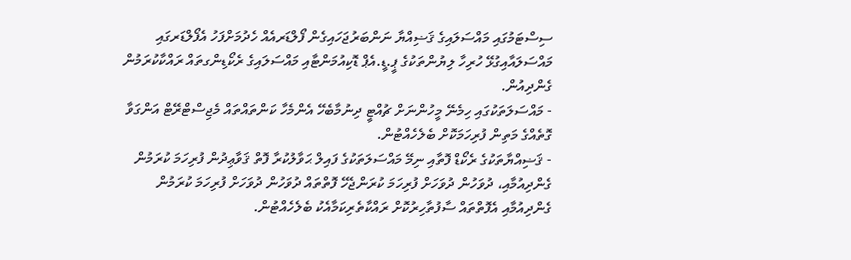ސިސްޓަމުގައި މައްސަލައިގެ ޤަޟިއްޔާ ނަންބަރުޖަހައިގެން ފޯލްޑަރއެއް ހެދުމަށްފަހު އެފޯލްޑަރގައި މައްސަލައާއިގުޅޭ ހުރިހާ ލިޔުންތަކުގެ ޕީ.ޑީ.އެޕް ޑޮކިއުމަންޓާއި މައްސަލައިގެ ރެކޯޑިންގތައް ރައްކާކުރަމުން ގެންދިއުން.
- މައްސަލަތަކުގައި ހިމެނޭ މީހުންނަށް ޗުއްޓީ ދިނުމާބެހޭ އެންމެހާ ކަންތައްތައް މެޖިސްޓްރޭޓް އަންގަވާ ގޮތެއްގެ މަތިން ފުރިހަމަކޮށް ބެލެހެއްޓުން.
- ޤަޟިއްޔާތަކުގެ ރެކޯޑް ފޮތާއި ނިމޭ މައްސަލަތަކުގެ ފައިލް ޙަވާލުކުރާ ފޮތް ޤަވާޢިދުން ފުރިހަމަ ކުރަމުން ގެންދިއުމާއި، ދުވަހުން ދުވަހަށް ފުރިހަމަ ކުރަންޖެހޭ ފޮތްތައް ދުވަހުން ދުވަހަށް ފުރިހަމަ ކުރަމުން ގެންދިއުމާއި އެފޮތްތައް ސާފުތާހިރުކޮށް ރައްކާތެރިކަމާއެކު ބެލެހެއްޓުން.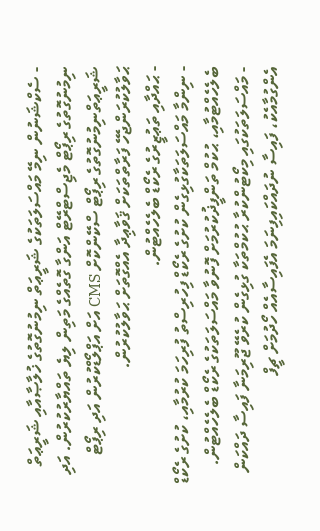- ސެކްޝަނުން ނިމޭ މައްސަލަތަކުގެ ޝަރީޢަތް ނިމުނުގޮތުގެ ޚުލާޞާއާއި ޝަރީޢަތް ނިމުނުގޮތުގެ ރިޕޯޓް މެޖިސްޓްރޭޓް އަންގާ ގޮތެއްގެ މަތިން ލިޔެ ތައްޔާރުކުރުން. އަދި ޝަރީޢަތްނިމުނުގޮތުގެ ރިޕޯޓް ސްކޭންކޮށް CMS އަށް އަޕްލޯޑްކުރުން އަދި ރިޕޯޓް ޙަވާލުކުރަންޖެހޭ ފަރާތްތަކަށް ޤަވާޢިދާ އެއްގޮތަށް ޙަވާލުކުރުން.
- ޙައްދާއި ތަޢުޒީރުގެ ރެކޯޑް ބެލެހެއްޓުން.
- ނިންމާ މައްސަލަތަކާގުޅިގެން ކުށުގެ ރެކޯޑް ފިހުރިސްތު ފުރިހަމަ ކުރުމާއި، ކުށުގެ ރެކޯޑް ބެލެހެއްޓުމާއި، ޙުކުމް ތަންފީޛުކުރުމަށް ފޮނުވާ މައްސަލަތަކުގެ ރެކޯޑް ބެލެހެއްޓުން.
- މައްސަލަތަކުގައި މިކޯޓުންކުރާ ޙުކުމްތަކާ ގުޅިގެން ކުރެވޭ ޖޫރިމަނާ ފައިސާ ދައްކަން އެންގުމާއެކު، ފައިސާ ނުދައްކައިފިނަމަ އެފައިސާއެއް ހޯދުމަށް ޗީފް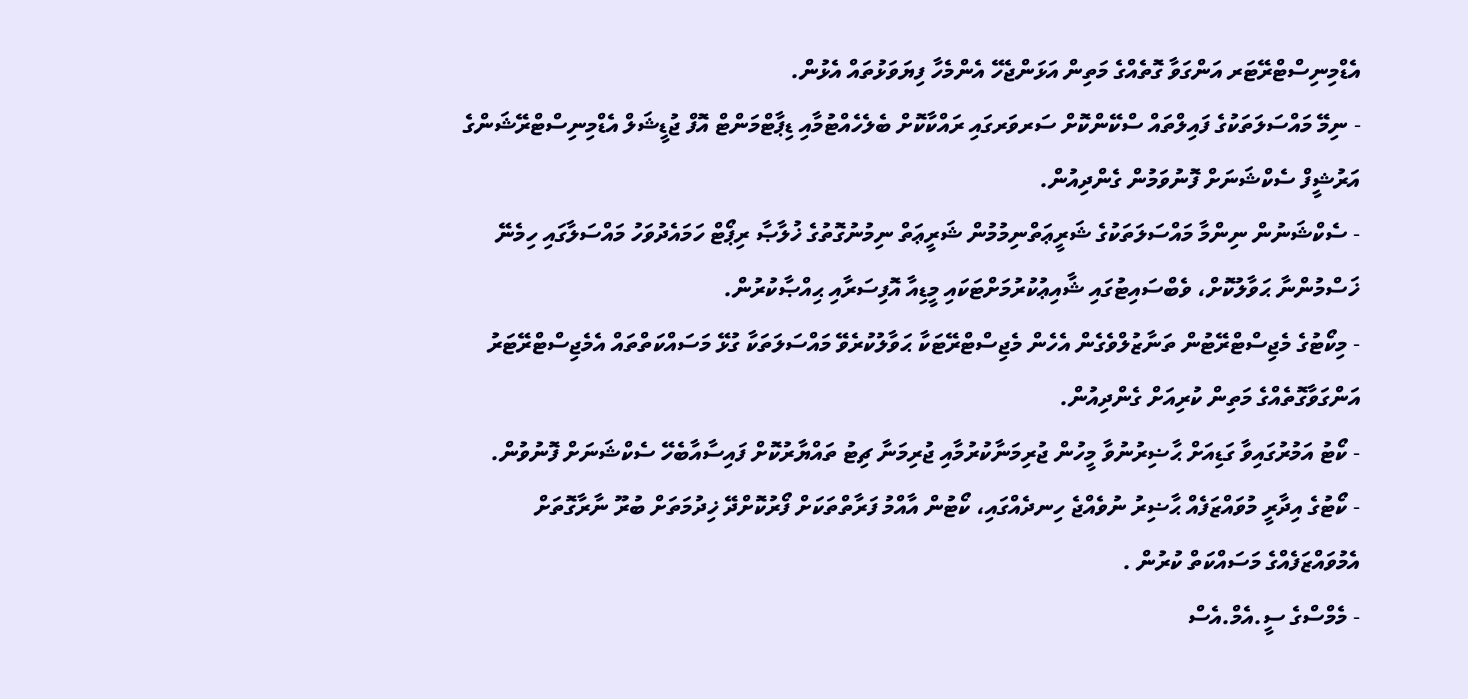އެޑްމިނިސްޓްރޭޓަރ އަންގަވާ ގޮތެއްގެ މަތިން އަޅަންޖެހޭ އެންމެހާ ފިޔަވަޅުތައް އެޅުން.
- ނިމޭ މައްސަލަތަކުގެ ފައިލްތައް ސްކޭންކޮށް ސަރވަރގައި ރައްކާކޮށް ބެލެހެއްޓުމާއި ޑިޕާޓްމަންޓް އޮފް ޖުޑީޝަލް އެޑްމިނިސްޓްރޭޝަންގެ އަރުޝީފް ސެކްޝަނަށް ފޮނުވަމުން ގެންދިއުން.
- ސެކްޝަނުން ނިންމާ މައްސަލަތަކުގެ ޝަރީޢަތްނިމުމުން ޝަރީޢަތް ނިމުނުގޮތުގެ ޚުލާޞާ ރިޕޯޓް ހަމައެދުވަހު މައްސަލާގައި ހިމެނޭ ޚަސްމުންނާ ޙަވާލުކޮށް، ވެބްސައިޓުގައި ޝާއިޢުކުރުމަށްޓަކައި މީޑިއާ އޮފިސަރާއި ޙިއްޞާކުރުން.
- މިކޯޓުގެ މެޖިސްޓްރޭޓުން ތަނާޒުލްވެގެން އެހެން މެޖިސްޓްރޭޓަކާ ޙަވާލުކުރެވޭ މައްސަލަތަކާ ގުޅޭ މަސައްކަތްތައް އެމެޖިސްޓްރޭޓަރު އަންގަވާގޮތެއްގެ މަތިން ކުރިއަށް ގެންދިއުން.
- ކޯޓު އަމުރުގައިވާ ގަޑިއަށް ޙާޟިރުނުވާ މީހުން ޖުރިމަނާކުރުމާއި ޖުރިމަނާ ޗިޓު ތައްޔާރުކޮށް ފައިސާއާބެހޭ ސެކްޝަނަށް ފޮނުވުން.
- ކޯޓުގެ އިދާރީ މުވައްޒަފެއް ޙާޟިރު ނުވެއްޖެ ހިނދެއްގައި، ކޯޓުން އާއްމު ފަރާތްތަކަށް ފޯރުކޮށްދޭ ޚިދުމަތަށް ބުރޫ ނާރާގޮތަށް އެމުވައްޒަފެއްގެ މަސައްކަތް ކުރުން .
- މެމްސްގެ ސީ.އެމް.އެސް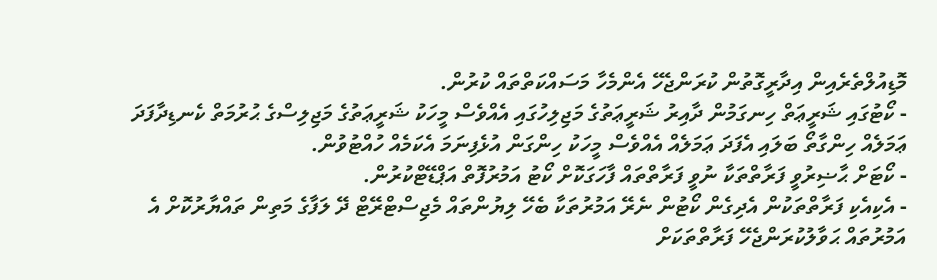މޮޑިއުލްތެރެއިން އިދާރީގޮތުން ކުރަންޖެހޭ އެންމެހާ މަސައްކަތްތައް ކުރުން.
- ކޯޓުގައި ޝަރީޢަތް ހިނގަމުން ދާއިރު ޝަރީޢަތުގެ މަޖިލިހުގައި އެއްވެސް މީހަކު ޝަރީޢަތުގެ މަޖިލިސްގެ ޙުރުމަތް ކެނޑިދާފަދަ ޢަމަލެއް ހިންގާތޯ ބަލައި އެފަދަ ޢަމަލެއް އެއްވެސް މީހަކު ހިންގަން އުޅެފިނަމަ އެކަމެއް ހުއްޓުވުން.
- ކޯޓަށް ޙާޟިރުވީ ފަރާތްތަކާ ނުވީ ފަރާތްތައް ފާހަގަކޮށް ކޯޓު އަމުރުފޮތް އަޕްޑޭޓްކުރުން.
- އެކިއެކި ފަރާތްތަކުން އެދިގެން ކޯޓުން ނެރޭ އަމުރުތަކާ ބެހޭ ލިޔުންތައް މެޖިސްޓްރޭޓް ދޭ ލަފާގެ މަތިން ތައްޔާރުކޮށް އެ އަމުރުތައް ޙަވާލުކުރަންޖެހޭ ފަރާތްތަކަށް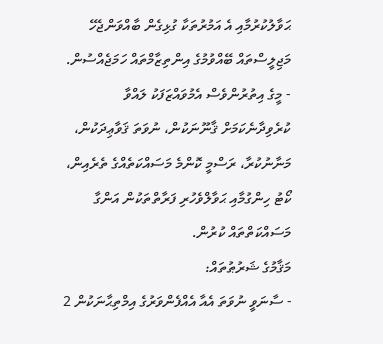ޙަވާލުކުރުމާއި އެ އަމުރުތަކާ ގުޅިގެން ބާއްވަންޖެހޭ މަޖިލީސްތައް ބޭއްވުމުގެ އިންތިޒާމްތައް ހަމަޖެއްސުން.
- މީގެ އިތުރުންވެސް އެމުވައްޒަފަކު ލައްވާ ކުރެވިދާނެކަމަށް ޤާނޫނަކުން، ނުވަތަ ޤަވާޢިދަކުން، މަނާނުކުރާ، ރަސްމީ ކޮންމެ މަސައްކަތެއްގެ ތެރެއިން، ކޯޓު ހިންގުމާއި ޙަވާލްވެހުރި ފަރާތްތަކުން އަންގާ މަސައްކަތްތައް ކުރުން.
މަޤާމުގެ ޝަރުޠުތައް:
- ސާނަވީ ނުވަތަ އެއާ އެއްފެންވަރުގެ އިމްތިޙާނަކުން 2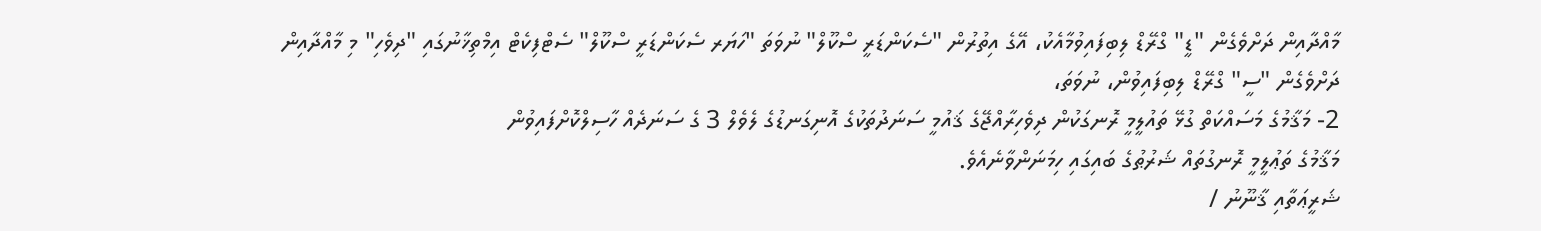މާއްދާއިން ދަށްވެގެން "ޑީ" ގްރޭޑް ލިބިފައިވުމާއެކު، އޭގެ އިތުރުން "ސެކަންޑަރީ ސްކޫލް" ނުވަތަ "ހަޔަރ ސެކަންޑަރީ ސްކޫލް" ސެޓްފިކެޓް އިމްތިޚާނުގައި "ދިވެހި" މި މާއްދާއިން ދަށްވެގެން "ސީ" ގްރޭޑް ލިބިފައިވުން، ނުވަތަ،
2- މަޤާމުގެ މަސައްކަތް ގުޅޭ ތައުލީމީ ރޮނގަކުން ދިވެހިރާއްޖޭގެ ޤައުމީ ސަނަދުތަކުގެ އޮނިގަނޑުގެ ލެވެލް 3 ގެ ސަނަދެއް ހާސިލްކޮށްފައިވުން
މަޤާމުގެ ތަޢުލީމީ ރޮނގުތައް ޝަރުޠުގެ ބައިގައި ހިމަނަންވާނެއެވެ.
ޝަރީޢަތާއި ޤާނޫނު /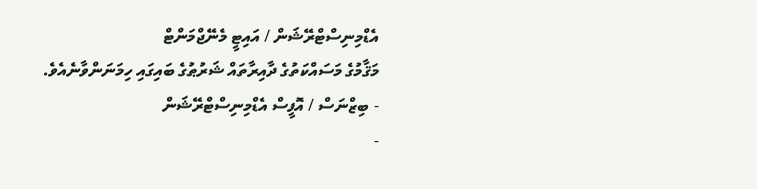އެޑްމިނިސްޓްރޭޝަން / އައިޓީ މެނޭޖްމަންޓް
މަޤާމުގެ މަސައްކަތުގެ ދާއިރާތައް ޝަރުޠުގެ ބައިގައި ހިމަނަންވާނެއެވެ.
- ބިޒްނަސް / އޮފީސް އެޑްމިނިސްޓްރޭޝަން
-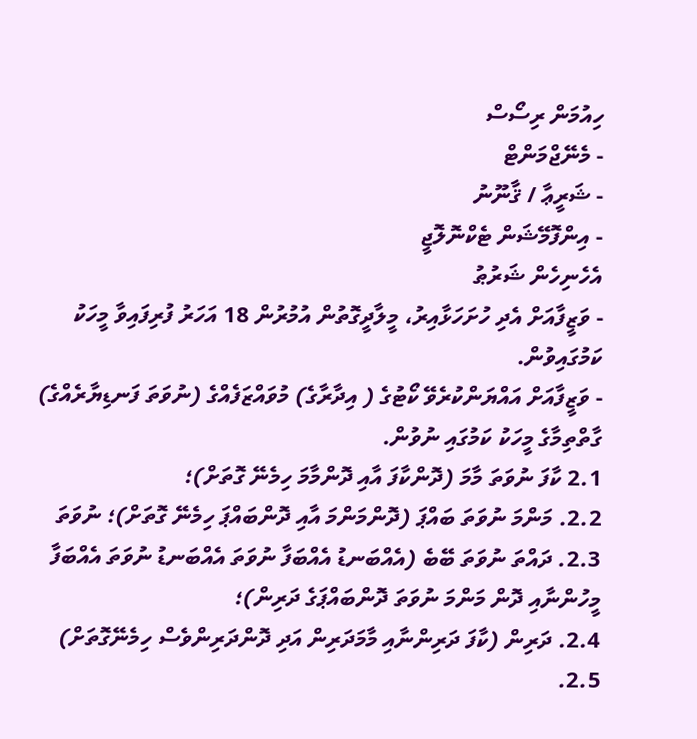ހިއުމަން ރިސޯސް
- މެނޭޖްމަންޓް
- ޝަރީޢާ / ޤާނޫނު
- އިންފޮމޭޝަން ޓެކްނޮލޮޖީ
އެހެނިހެން ޝަރުޠު
- ވަޒީފާއަށް އެދި ހުށަހަޅާއިރު، މީލާދީގޮތުން އުމުރުން 18 އަހަރު ފުރިފައިވާ މީހަކު ކަމުގައިވުން.
- ވަޒީފާއަށް އައްޔަންކުރެވޭ ކޯޓުގެ ( އިދާރާގެ) މުވައްޒަފެއްގެ (ނުވަތަ ފަނޑިޔާރެއްގެ) ގާތްތިމާގެ މީހަކު ކަމުގައި ނުވުން.
2.1 ކާފަ ނުވަތަ މާމަ (ދޮންކާފަ އާއި ދޮންމާމަ ހިމެނޭ ގޮތަށް)؛
2.2. މަންމަ ނުވަތަ ބައްޕަ (ދޮންމަންމަ އާއި ދޮންބައްޕަ ހިމެނޭ ގޮތަށް)؛ ނުވަތަ
2.3. ދައްތަ ނުވަތަ ބޭބެ (އެއްބަނޑު އެއްބަފާ ނުވަތަ އެއްބަނޑު ނުވަތަ އެއްބަފާ މީހުންނާއި ދޮން މަންމަ ނުވަތަ ދޮންބައްޕަގެ ދަރިން)؛
2.4. ދަރިން (ކާފަ ދަރިންނާއި މާމަދަރިން އަދި ދޮންދަރިންވެސް ހިމެނޭގޮތަށް)
2.5.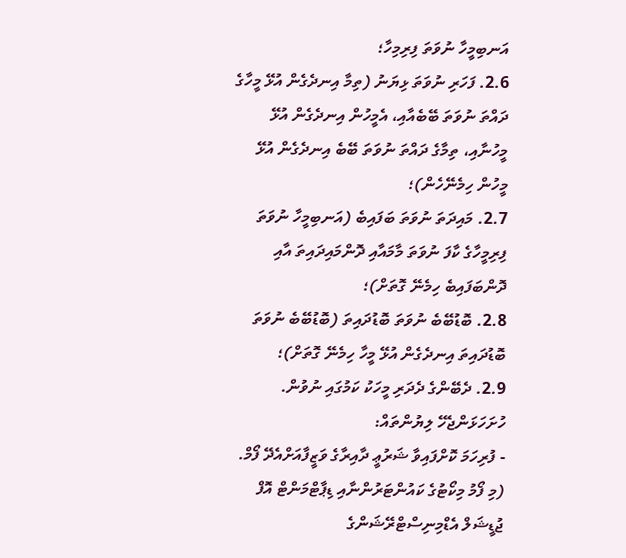އަނބިމީހާ ނުވަތަ ފިރިމިހާ؛
2.6. ފަހަރި ނުވަތަ ޅިޔަނު (ތިމާ އިނދެގެން އުޅޭ މީހާގެ ދައްތަ ނުވަތަ ބޭބެއާއި، އެމީހުން އިނދެގެން އުޅޭ މީހުނާއި، ތިމާގެ ދައްތަ ނުވަތަ ބޭބެ އިނދެގެން އުޅޭ މީހުން ހިމެނޭހެން)؛
2.7. މައިދަތަ ނުވަތަ ބަފައިބެ (އަނބިމީހާ ނުވަތަ ފިރިމީހާގެ ކާފަ ނުވަތަ މާމައާއި ދޮންމައިދައިތަ އާއި ދޮންބަފައިބެ ހިމެނޭ ގޮތަށް)؛
2.8. ބޮޑުބޭބެ ނުވަތަ ބޮޑުދައިތަ (ބޮޑުބޭބެ ނުވަތަ ބޮޑުދައިތަ އިނދެގެން އުޅޭ މީހާ ހިމެނޭ ގޮތަށް)؛
2.9. ދެބޭންގެ ދެދަރި މީހަކު ކަމުގައި ނުވުން.
ހުށަހަޅަންޖެހޭ ލިޔުންތައް:
- ފުރިހަމަ ކޮށްފައިވާ ޝަރުޢީ ދާއިރާގެ ވަޒީފާއަށްއެދޭ ފޯމް. (މި ފޯމު މިކޯޓުގެ ކައުންޓަރުންނާއި ޑިޕާޓްމަންޓް އޮފް ޖުޑީޝަލް އެޑްމިނިސްޓްރޭޝަންގެ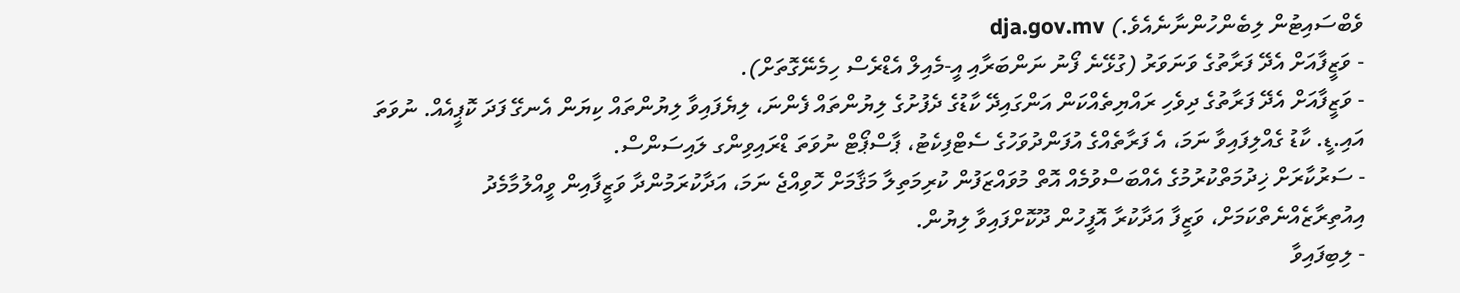ވެބްސައިޓުން ލިބެންހުންނާނެއެވެ.) dja.gov.mv
- ވަޒީފާއަށް އެދޭ ފަރާތުގެ ވަނަވަރު (ގުޅޭނެ ފޯނު ނަންބަރާއި އީ-މެއިލް އެޑްރެސް ހިމެނޭގޮތަށް).
- ވަޒީފާއަށް އެދޭ ފަރާތުގެ ދިވެހި ރައްޔިތެއްކަން އަންގައިދޭ ކާޑުގެ ދެފުށުގެ ލިޔުންތައް ފެންނަ، ލިޔެފައިވާ ލިޔުންތައް ކިޔަން އެނގޭ ފަދަ ކޮޕީއެއް. ނުވަތަ އައި.ޑީ. ކާޑު ގެއްލިފައިވާ ނަމަ، އެ ފަރާތެއްގެ އުފަންދުވަހުގެ ސެޓްފިކެޓު، ޕާސްޕޯޓް ނުވަތަ ޑްރައިވިންގ ލައިސަންސް.
- ސަރުކާރަށް ޚިދުމަތްކުރުމުގެ އެއްބަސްވުމެއް އޮތް މުވައްޒަފުން ކުރިމަތިލާ މަޤާމަށް ހޮވިއްޖެ ނަމަ، އަދާކުރަމުންދާ ވަޒީފާއިން ވީއްލުމާމެދު އިއުތިރާޒެއްނެތްކަމަށް، ވަޒީފާ އަދާކުރާ އޮފީހުން ދޫކޮށްފައިވާ ލިޔުން.
- ލިބިފައިވާ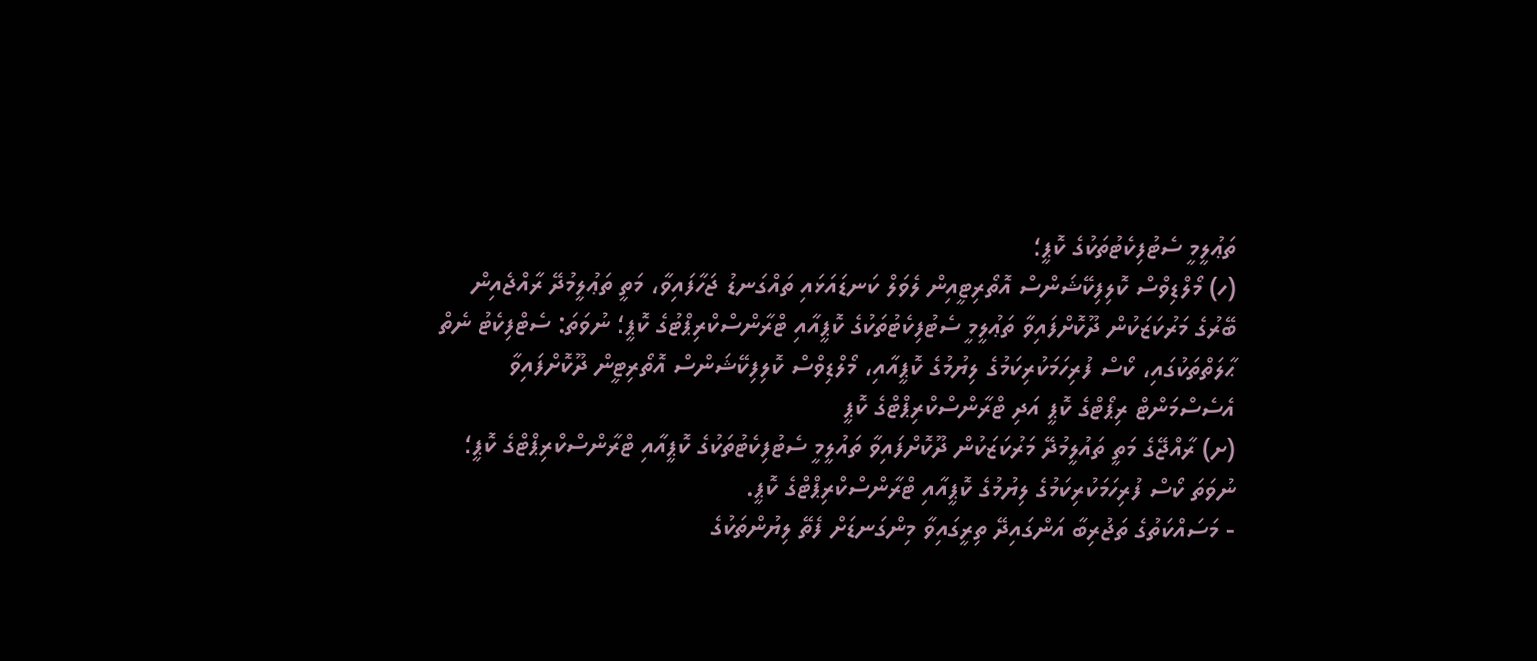ތަޢުލީމީ ސެޓުފިކެޓުތަކުގެ ކޮޕީ؛
(ހ) މޯލްޑިވްސް ކޮލިފިކޭޝަންސް އޮތޯރިޓީއިން ލެވަލް ކަނޑައަޅައި ތައްގަނޑު ޖަހާފައިވާ، މަތީ ތަޢުލީމުދޭ ރާއްޖެއިން ބޭރުގެ މަރުކަޒަކުން ދޫކޮށްފައިވާ ތަޢުލީމީ ސެޓުފިކެޓުތަކުގެ ކޮޕީއާއި ޓްރާންސްކްރިޕްޓުގެ ކޮޕީ؛ ނުވަތަ: ސެޓްފިކެޓު ނެތް ޙާލަތްތަކުގައި، ކޯސް ފުރިހަމަކުރިކަމުގެ ލިޔުމުގެ ކޮޕީއާއި، މޯލްޑިވްސް ކޮލިފިކޭޝަންސް އޮތޯރިޓީން ދޫކޮށްފައިވާ އެސެސްމަންޓް ރިޕޯޓްގެ ކޮޕީ އަދި ޓްރާންސްކްރިޕްޓްގެ ކޮޕީ
(ށ) ރާއްޖޭގެ މަތީ ތައުލީމުދޭ މަރުކަޒަކުން ދޫކޮށްފައިވާ ތައުލީމީ ސެޓުފިކެޓުތަކުގެ ކޮޕީއާއި ޓްރާންސްކްރިޕްޓްގެ ކޮޕީ؛ ނުވަތަ ކޯސް ފުރިހަމަކުރިކަމުގެ ލިޔުމުގެ ކޮޕީއާއި ޓްރާންސްކްރިޕްޓްގެ ކޮޕީ.
- މަސައްކަތުގެ ތަޖުރިބާ އަންގައިދޭ ތިރީގައިވާ މިންގަނޑަށް ފެތޭ ލިޔުންތަކުގެ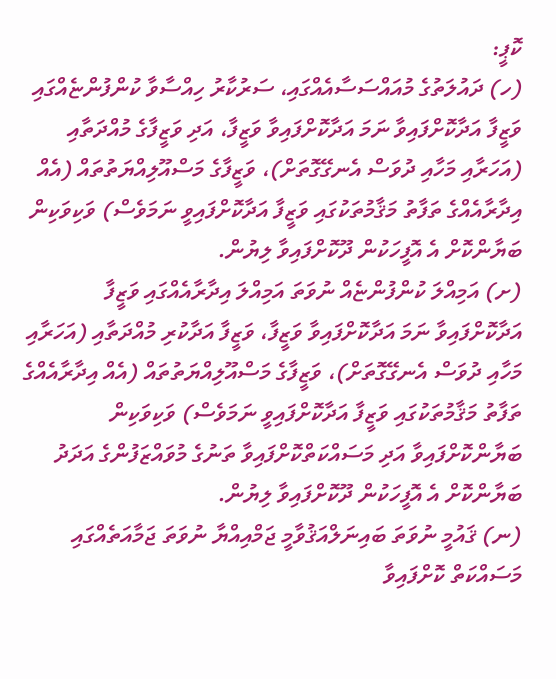ކޮޕީ:
(ހ) ދައުލަތުގެ މުއައްސަސާއެއްގައި، ސަރުކާރު ހިއްސާވާ ކުންފުންޏެއްގައި ވަޒީފާ އަދާކޮށްފައިވާ ނަމަ އަދާކޮށްފައިވާ ވަޒީފާ، އަދި ވަޒީފާގެ މުއްދަތާއި (އަހަރާއި މަހާއި ދުވަސް އެނގޭގޮތަށް)، ވަޒީފާގެ މަސްއޫލިއްޔަތުތައް (އެއް އިދާރާއެއްގެ ތަފާތު މަޤާމުތަކުގައި ވަޒީފާ އަދާކޮށްފައިވީ ނަމަވެސް) ވަކިވަކިން ބަޔާންކޮށް އެ އޮފީހަކުން ދޫކޮށްފައިވާ ލިޔުން.
(ށ) އަމިއްލަ ކުންފުންޏެއް ނުވަތަ އަމިއްލަ އިދާރާއެއްގައި ވަޒީފާ އަދާކޮށްފައިވާ ނަމަ އަދާކޮށްފައިވާ ވަޒީފާ، ވަޒީފާ އަދާކުރި މުއްދަތާއި (އަހަރާއި މަހާއި ދުވަސް އެނގޭގޮތަށް)، ވަޒީފާގެ މަސްއޫލިއްޔަތުތައް (އެއް އިދާރާއެއްގެ ތަފާތު މަޤާމުތަކުގައި ވަޒީފާ އަދާކޮށްފައިވީ ނަމަވެސް) ވަކިވަކިން ބަޔާންކޮށްފައިވާ އަދި މަސައްކަތްކޮށްފައިވާ ތަނުގެ މުވައްޒަފުންގެ އަދަދު ބަޔާންކޮށް އެ އޮފީހަކުން ދޫކޮށްފައިވާ ލިޔުން.
(ނ) ޤައުމީ ނުވަތަ ބައިނަލްއަޤުވާމީ ޖަމްއިއްޔާ ނުވަތަ ޖަމާއަތެއްގައި މަސައްކަތް ކޮށްފައިވާ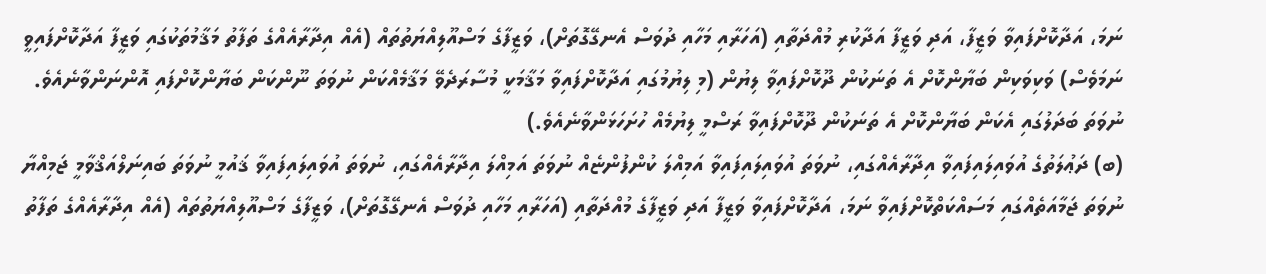ނަމަ، އަދާކޮށްފައިވާ ވަޒީފާ، އަދި ވަޒީފާ އަދާކުރި މުއްދަތާއި (އަހަރާއި މަހާއި ދުވަސް އެނގޭގޮތަށް)، ވަޒީފާގެ މަސްއޫލިއްޔަތުތައް (އެއް އިދާރާއެއްގެ ތަފާތު މަޤާމުތަކުގައި ވަޒީފާ އަދާކޮށްފައިވީ ނަމަވެސް) ވަކިވަކިން ބަޔާންކޮށް އެ ތަނަކުން ދޫކޮށްފައިވާ ލިޔުން (މި ލިޔުމުގައި އަދާކޮށްފައިވާ މަޤާމަކީ މުސާރަދެވޭ މަޤާމެއްކަން ނުވަތަ ނޫންކަން ބަޔާންކޮށްފައި އޮންނަންވާނެއެވެ. ނުވަތަ ބަދަލުގައި އެކަން ބަޔާންކޮށް އެ ތަނަކުން ދޫކޮށްފައިވާ ރަސްމީ ލިޔުމެއް ހުށަހަޅަންވާނެއެވެ.)
(ބ) ދަޢުލަތުގެ އުވައިލައިފައިވާ އިދާރާއެއްގައި، ނުވަތަ އުވައިލައިފައިވާ އަމިއްލަ ކުންފުންޏެއް ނުވަތަ އަމިއްލަ އިދާރާއެއްގައި، ނުވަތަ އުވައިލައިފައިވާ ޤައުމީ ނުވަތަ ބައިނަލްއަޤްވާމީ ޖަމިއްޔާ ނުވަތަ ޖަމާއަތެއްގައި މަސައްކަތްކޮށްފައިވާ ނަމަ، އަދާކޮށްފައިވާ ވަޒީފާ އަދި ވަޒީފާގެ މުއްދަތާއި (އަހަރާއި މަހާއި ދުވަސް އެނގޭގޮތަށް)، ވަޒީފާގެ މަސްއޫލިއްޔަތުތައް (އެއް އިދާރާއެއްގެ ތަފާތު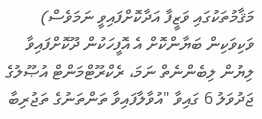މަޤާމުތަކުގައި ވަޒީފާ އަދާކޮށްފައިވީ ނަމަވެސް) ވަކިވަކިން ބަޔާންކޮށް އެ އޮފީހަކުން ދޫކޮށްފައިވާ ލިޔުން ލިބެންނެތް ނަމަ، ރެކްރޫޓްމަންޓް އުޞޫލުގެ ޖަދުވަލު 6 ގައިވާ "އުވާލާފައިވާ ތަންތަނުގެ ތަޖުރިބާ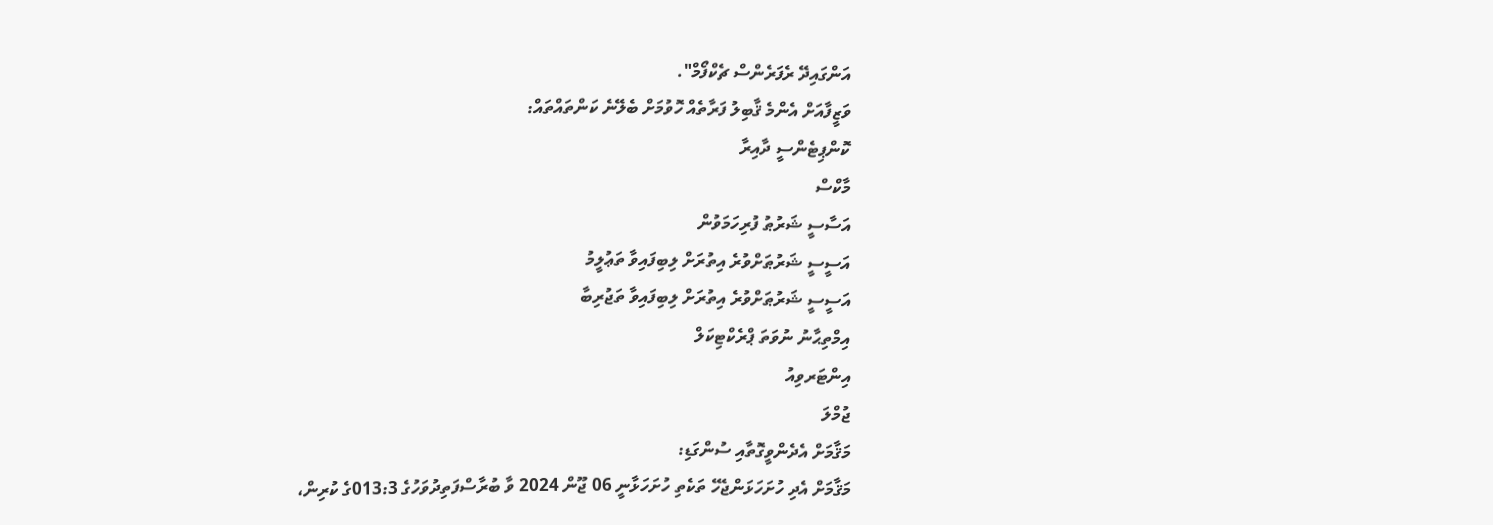އަންގައިދޭ ރެފަރެންސް ޗެކްފޯމް".
ވަޒީފާއަށް އެންމެ ޤާބިލު ފަރާތެއް ހޮވުމަށް ބެލޭނެ ކަންތައްތައް:
ކޮންޕިޓެންސީ ދާއިރާ
މާކްސް
އަސާސީ ޝަރުޠު ފުރިހަމަވުން
އަސީސީ ޝަރުޠަށްވުރެ އިތުރަށް ލިބިފައިވާ ތަޢުލީމު
އަސީސީ ޝަރުޠަށްވުރެ އިތުރަށް ލިބިފައިވާ ތަޖުރިބާ
އިމްތިޙާނު ނުވަތަ ޕްރެކްޓިކަލް
އިންޓަރވިއު
ޖުމްލަ
މަޤާމަށް އެދެންވީގޮތާއި ސުންގަޑި:
މަޤާމަށް އެދި ހުށަހަޅަންޖެހޭ ތަކެތި ހުށަހަޅާނީ 06 ޖޫން 2024 ވާ ބުރާސްފަތިދުވަހުގެ 013:3ގެ ކުރިން،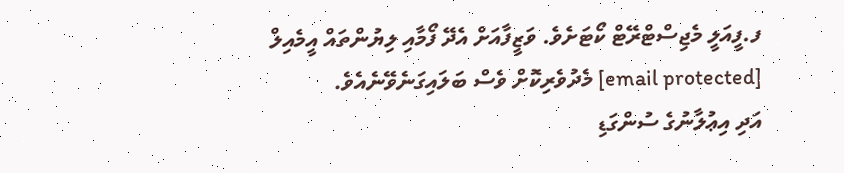ފ.ފީއަލީ މެޖިސްޓްރޭޓް ކޯޓަށެވެ. ވަޒީފާއަށް އެދޭ ފޯމާއި ލިޔުންތައް އީމެއިލް [email protected] މެދުވެރިކޮށް ވެސް ބަލައިގަނެވޭނެއެވެ.
އަދި އިޢުލާނުގެ ސުންގަޑި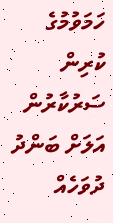ހަމަވުމުގެ ކުރިން ސަރުކާރުން އަލަށް ބަންދު ދުވަހެއް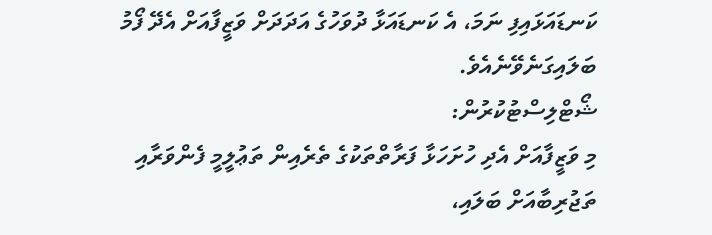ކަނޑައަޅައިފި ނަމަ، އެ ކަނޑައަޅާ ދުވަހުގެ އަދަދަށް ވަޒީފާއަށް އެދޭ ފޯމު ބަލައިގަނެވޭނެއެވެ.
ޝޯޓްލިސްޓުކުރުން:
މި ވަޒީފާއަށް އެދި ހުށަހަޅާ ފަރާތްތަކުގެ ތެރެއިން ތަޢުލީމީ ފެންވަރާއި ތަޖުރިބާއަށް ބަލައި،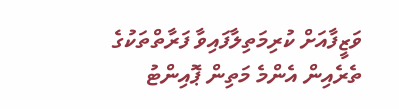ވަޒީފާއަށް ކުރިމަތިލާފައިވާ ފަރާތްތަކުގެ ތެރެއިން އެންމެ މަތިން ޕޮއިންޓު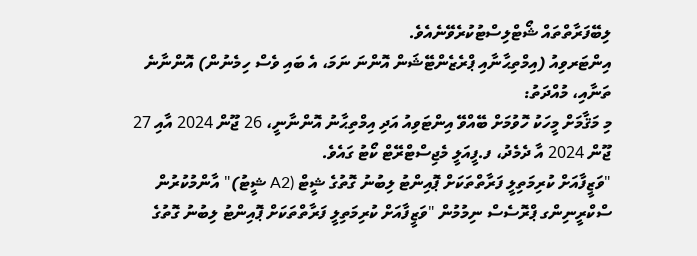ލިބޭފަރާތްތައް ޝޯޓްލިސްޓުކުރެވޭނެއެވެ.
އިންޓަރވިއު (އިމްތިޙާނާއި ޕްރެޒެންޓޭޝަން އޮންނަ ނަމަ، އެ ބައި ވެސް ހިމެނުން) އޮންނާނެ ތަނާއި، މުއްދަތު:
މި މަޤާމަށް މީހަކު ހޮވުމަށް ބޭއްވޭ އިންޓަވިއު އަދި އިމްތިޙާނު އޮންނާނީ، 26 ޖޫން 2024 އާއި 27 ޖޫން 2024 އާ ދެމެދު، ފ.ފީއަލީ މެޖިސްޓްރޭޓް ކޯޓު ގައެވެ.
"ވަޒީފާއަށް ކުރިމަތިލީ ފަރާތްތަކަށް ޕޮއިންޓު ލިބުނު ގޮތުގެ ޝީޓް (A2 ޝީޓު)" އާންމުކުރުން
ސްކްރީނިންގ ޕްރޮސެސް ނިމުމުން "ވަޒީފާއަށް ކުރިމަތިލީ ފަރާތްތަކަށް ޕޮއިންޓު ލިބުނު ގޮތުގެ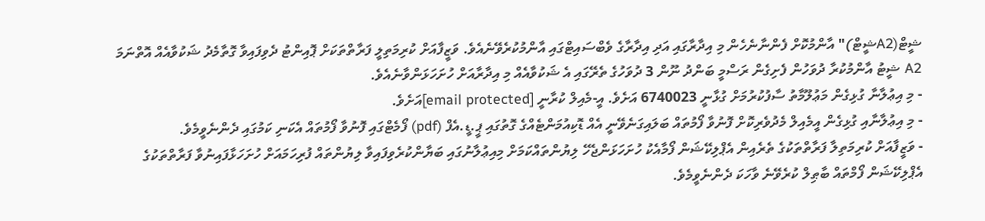ޝީޓް(A2ޝީޓް)" އާންމުކޮށް ފެންނާނެހެން މި އިދާރާގައި އަދި އިދާރާގެ ވެބްސައިޓްގައި އާންމުކުރެވޭނެއެވެ. ވަޒީފާއަށް ކުރިމަތިލީ ފަރާތްތަކަށް ޕޮއިންޓު ދެވިފައިވާ ގޮތާމެދު ޝަކުވާއެއް އޮތްނަމަ A2 ޝީޓު އާންމުކުރާ ދުވަހުން ފެށިގެން ރަސްމީ ބަންދު ނޫން 3 ދުވަހުގެ ތެރޭގައި އެ ޝަކުވާއެއް މި އިދާރާއަށް ހުށަހަޅަންވާނެއެވެ.
- މި އިޢުލާނާ ގުޅިގެން މަޢުލޫމާތު ސާފުކުރުމަށް ގުޅާނީ 6740023 އަށެވެ. އީ-މެއިލް ކުރާނީ [email protected]އަށެވެ.
- މި އިޢުލާނާއި ގުޅިގެން އީމެއިލް މެދުވެރިކޮށް ފޮނުވާ ފޯމުތައް ބަލައިގަނެވޭނީ އެއް ޑޮކިއުމަންޓެއްގެ ގޮތުގައި ޕީ.ޑީ.އެފް (pdf) ފޯމެޓްގައި ފޮނުވާ ފޯމުތައް އެކަނި ކަމުގައި ދެންނެވީމެވެ.
- ވަޒީފާއަށް ކުރިމަތިލާ ފަރާތްތަކުގެ ތެރެއިން އެޕްލިކޭޝަން ފޯމާއެކު ހުށަހަޅަންޖެހޭ ލިޔުންތައްކަމަށް މިއިޢުލާނުގައި ބަޔާންކުރެވިފައިވާ ލިޔުންތައް ފުރިހަމައަށް ހުށަހަޅާފައިނުވާ ފަރާތްތަކުގެ އެޕްލިކޭޝަން ފޯމްތައް ބާޠިލް ކުރެވޭނެ ވާހަކަ ދެންނެވީމެވެ.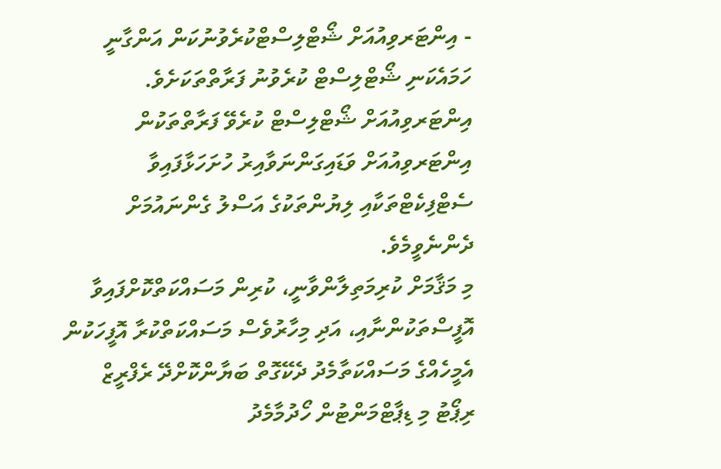- އިންޓަރވިއުއަށް ޝޯޓްލިސްޓްކުރެވުނުކަން އަންގާނީ ހަމައެކަނި ޝޯޓްލިސްޓް ކުރެވުނު ފަރާތްތަކަށެވެ. އިންޓަރވިއުއަށް ޝޯޓްލިސްޓް ކުރެވޭ ފަރާތްތަކުން އިންޓަރވިއުއަށް ވަޑައިގަންނަވާއިރު ހުށަހަޅާފައިވާ ސެޓްފިކެޓްތަކާއި ލިޔުންތަކުގެ އަސްލު ގެންނައުމަށް ދެންނެވީމެވެ.
މި މަޤާމަށް ކުރިމަތިލާންވާނީ، ކުރިން މަސައްކަތްކޮށްފައިވާ އޮފީސްތަކުންނާއި، އަދި މިހާރުވެސް މަސައްކަތްކުރާ އޮފީހަކުން އެމީހެއްގެ މަސައްކަތާމެދު ދެކޭގޮތް ބަޔާންކޮށްދޭ ރެފްރީޒް ރިޕޯޓު މި ޑިޕާޓްމަންޓުން ހޯދުމާމެދު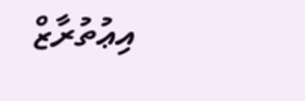އިޢުތުރާޒް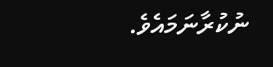ނުކުރާނަމައެވެ.